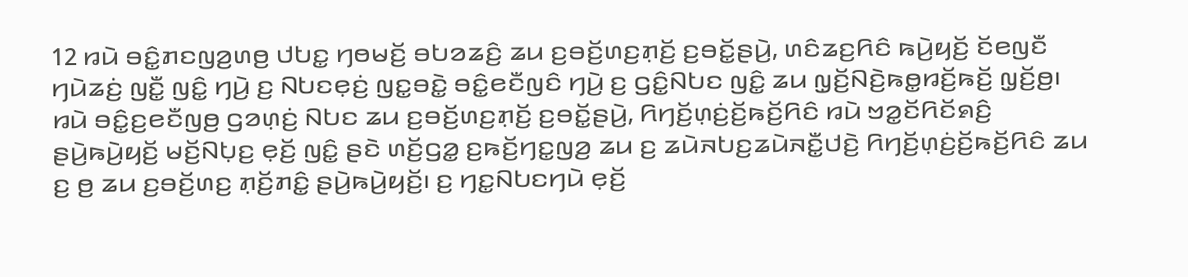12 ꤙꤣꤧ ꤋꤢꤨ꤭ꤊꤢꤜꤤ꤬ꤛꤥ꤬ ꤓꤝꤢ꤭ ꤚꤥꤗꤢꤩ꤬ ꤋꤝꤤꤘꤢꤨ꤬ ꤘꤣ ꤢ꤬ꤋꤢꤩ꤬ꤛꤢ꤬ꤊ꤫ꤢꤩ꤬ ꤢ꤬ꤋꤢꤩ꤭ꤔꤣꤧ꤬, ꤛꤢꤨꤘꤢ꤬ꤖꤢꤨ ꤒꤣꤧ꤬ꤟꤢꤩ꤬ ꤢꤩꤕꤜꤢꤪ ꤚꤣꤧꤘꤢꤦ꤬ ꤜꤢꤪ꤭ ꤜꤢꤨ꤭ ꤚꤣꤧ꤬ ꤢ꤬ ꤡꤝꤢꤕ꤫ꤢꤦ꤬ ꤜꤢ꤭ꤋꤢꤧ꤭ ꤋꤢꤨ꤭ꤕꤢꤪꤜꤢꤨ ꤚꤣꤧ꤬ ꤢ꤬ ꤞꤢꤨ꤭ꤡꤝꤢ ꤜꤢꤨ꤭ ꤘꤣ ꤜ꤫ꤢꤩ꤬ꤡꤢꤧ꤬ꤒꤥ꤭ꤙꤢꤩ꤬ꤒꤢꤩ꤬ ꤜ꤫ꤢꤩ꤬ꤥ꤬꤯
ꤙꤣꤧ ꤋꤢꤨ꤭ꤢ꤬ꤕꤢꤪꤜꤥ꤬ ꤞꤤꤛ꤫ꤢꤦ꤬ ꤡꤝꤢ ꤘꤣ ꤢ꤬ꤋꤢꤩ꤬ꤛꤢ꤬ꤊ꤫ꤢꤩ꤬ ꤢ꤬ꤋꤢꤩ꤭ꤔꤣꤧ꤬, ꤖꤚꤢꤩ꤬ꤛ꤫ꤢꤦ꤬ꤢꤩ꤬ꤒꤢꤩ꤬ꤖꤢꤨ ꤙꤣꤧ ꤠꤤ꤭ꤢꤩꤖꤢꤩꤎꤢꤨ꤬ ꤔꤣꤧ꤬ꤒꤣꤧ꤬ꤟꤢꤩ꤬ ꤗꤢꤩ꤬ꤡꤝ꤫ꤢ꤬ ꤕ꤫ꤢꤩ꤬ ꤜꤢꤨ꤭ ꤔꤢꤧ ꤛꤢꤩ꤬ꤞꤤ꤭ ꤢ꤬ꤒꤢꤩ꤬ꤚꤢ꤭ꤜꤤ꤬ ꤘꤣ ꤢ꤬ ꤘꤣꤧꤏꤝꤢ꤬ꤘꤣꤧꤏꤢꤪ꤭ꤓꤢꤧ꤬ ꤖꤚꤢꤩ꤬ꤛ꤫ꤢꤦ꤬ꤢꤩ꤬ꤒꤢꤩ꤬ꤖꤢꤨ ꤘꤣ ꤢ꤬ ꤥ꤬ ꤘꤣ ꤢ꤬ꤋꤢꤩ꤬ꤛꤢ꤬ ꤊ꤫ꤢꤩ꤬ꤊꤢꤨ꤭ ꤔꤣꤧ꤬ꤒꤣꤧ꤬ꤟꤢꤩ꤬꤯ ꤢ꤬ ꤚꤢ꤭ꤡꤝꤢꤚꤣꤧ ꤕ꤫ꤢꤩ꤬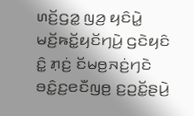ꤛꤢꤩ꤬ꤞꤤ꤭ ꤜꤤ꤬ ꤟꤢꤨꤣꤧ꤭ ꤗꤢꤩ꤬ꤒꤢꤩ꤭ꤟꤢꤩꤚꤣꤧ꤬ ꤞꤢꤧꤟꤢꤨ ꤢꤨ꤭ ꤊ꤫ꤢꤦ꤬ ꤢꤩꤗꤥ꤬ꤏꤢꤦ꤬ꤚꤢꤧ ꤋꤢꤨ꤭ꤢ꤬ꤕꤢꤪꤜꤥ꤬ ꤢ꤬ꤑꤢꤩ꤭ꤔꤣꤧ꤬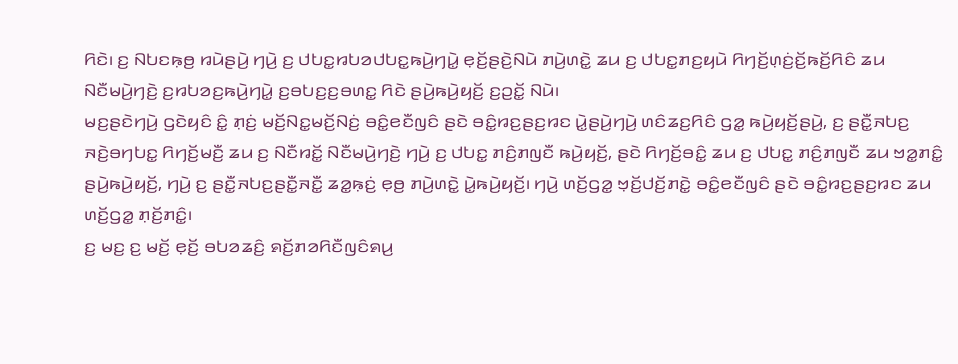ꤖꤢꤧ꤯ ꤢ꤬ ꤡꤝꤢꤒ꤫ꤥ꤬ ꤙꤣꤧꤔꤣꤧ꤬ ꤚꤣꤧ꤬ ꤢ꤬ ꤓꤝꤢ꤭ꤙꤝꤤꤓꤝꤢ꤭ꤒꤣꤧ꤬ꤚꤣꤧ꤭ ꤕ꤫ꤢꤩ꤬ꤔꤢꤧ꤬ꤡꤣꤧ ꤊꤣꤧ꤬ꤛꤢꤧ꤭ ꤘꤣ ꤢ꤬ ꤓꤝꤢ꤭ꤊꤢ꤬ꤟꤣꤧ ꤖꤚꤢꤩ꤬ꤛ꤫ꤢꤦ꤬ꤢꤩ꤬ꤒꤢꤩ꤬ꤖꤢꤨ ꤘꤣ ꤡꤢꤪꤗꤣꤧ꤬ꤚꤢꤧ꤬ ꤢ꤬ꤙꤝꤤꤢ꤬ꤒꤣꤧ꤬ꤚꤣꤧ꤭ ꤢ꤬ꤋꤝꤢ꤬ꤢ꤬ꤋꤛꤢ꤭ ꤖꤢꤧ ꤔꤣꤧ꤬ꤒꤣꤧ꤬ꤟꤢꤩ꤬ ꤢ꤬ꤑꤢꤩ꤭ ꤡꤣꤧ꤯
ꤗꤢ꤬ꤔꤢꤧꤚꤣꤧ꤬ ꤞꤢꤧꤟꤢꤨ ꤢꤨ꤭ ꤊ꤫ꤢꤦ꤬ ꤗꤢꤩ꤬ꤡꤢ꤭ꤗꤢꤩ꤬ꤡꤢꤦ꤬ ꤋꤢꤨ꤭ꤕꤢꤪꤜꤢꤨ ꤔꤢꤧ ꤋꤢꤨ꤭ꤙꤢ꤬ꤔꤢ꤬ꤙꤢ ꤣꤧ꤭ꤔꤣꤧ꤬ꤚꤣꤧ꤬ ꤛꤢꤨꤘꤢ꤬ꤖꤢꤨ ꤞꤤ꤭ ꤒꤣꤧ꤬ꤟꤢꤩ꤬ꤔꤣꤧ꤬, ꤢ꤬ ꤔꤢꤪ꤭ꤏꤝꤢ꤬ ꤏꤢꤧ꤬ꤋꤚꤝꤢ꤭ ꤖꤚꤢꤩ꤬ꤗꤢꤪ꤬ ꤘꤣ ꤢ꤬ ꤡꤢꤪꤙꤢꤩ꤭ ꤡꤢꤪꤗꤣꤧ꤬ꤚꤢꤧ꤬ ꤚꤣꤧ꤬ ꤢ꤬ ꤓꤝꤢ꤭ ꤊꤢꤨ꤬ꤊꤜꤢꤪ ꤒꤣꤧ꤬ꤟꤢꤩ꤬, ꤔꤢꤧ ꤖꤚꤢꤩ꤬ꤋꤢꤨ꤭ ꤘꤣ ꤢ꤬ ꤓꤝꤢ꤭ ꤊꤢꤨ꤬ꤊꤜꤢꤪ ꤘꤣ ꤠꤤ꤭ꤊꤢꤨ꤭ ꤔꤣꤧ꤬ꤒꤣꤧ꤬ꤟꤢꤩ꤬, ꤚꤣꤧ꤬ ꤢ꤬ ꤔꤢꤪ꤭ꤏꤝꤢ꤬ꤔꤢꤪ꤭ꤏꤢꤪ꤭ ꤘꤤ꤭ꤒ꤫ꤢꤦ꤬ ꤕ꤫ꤥ꤬ ꤊꤣꤧ꤬ꤛꤢꤧ꤭ ꤣꤧ꤭ꤒꤣꤧ꤬ꤟꤢꤩ꤬꤯ ꤚꤣꤧ꤬ ꤛꤢꤩ꤬ꤞꤤ꤭ ꤠ꤫ꤢꤩ꤬ꤓꤢꤩ꤬ꤊꤢꤧ꤭ ꤋꤢꤨ꤭ꤕꤢꤪꤜꤢꤨ ꤔꤢꤧ ꤋꤢꤨ꤭ꤙꤢ꤬ꤔꤢ꤬ꤙꤢ ꤘꤣ ꤛꤢꤩ꤬ꤞꤤ꤭ ꤊ꤫ꤢꤩ꤬ꤊꤢꤨ꤭꤯
ꤢ꤬ ꤗꤢ꤬ ꤢ꤬ ꤗꤢꤩ꤬ ꤕ꤫ꤢꤩ꤬ ꤋꤝꤤꤘꤢꤨ꤬ ꤎꤢꤩ꤬ꤊꤤꤖꤢꤪꤜꤢꤨꤎꤣ꤬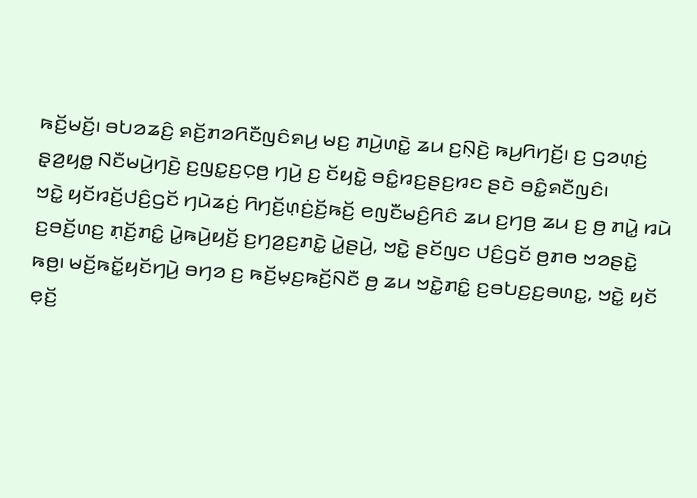ꤒꤢꤩ꤬ꤗꤢꤩ꤬꤯ ꤋꤝꤤꤘꤢꤨ꤬ ꤎꤢꤩ꤬ꤊꤤꤖꤢꤪꤜꤢꤨꤎꤣ꤬ ꤗꤢ꤬ ꤊꤣꤧ꤬ꤛꤢꤧ꤭ ꤘꤣ ꤢ꤬ꤡ꤫ꤢꤧ꤬ ꤒꤣ꤬ꤖꤚꤢꤩ꤬꤯ ꤢ꤬ ꤞꤤꤛ꤫ꤢꤦ꤬ ꤔ꤫ꤤ꤬ꤟꤥ꤭ ꤡꤢꤪꤗꤣꤧ꤬ꤚꤢꤧ꤬ ꤢ꤬ꤜꤢ꤭ꤢ꤬ꤍ꤫ꤥ꤬ ꤚꤣꤧ꤬ ꤢ꤬ ꤢꤩꤟꤢꤧ꤭ ꤋꤢꤨ꤭ꤙꤢ꤬ꤔꤢ꤬ꤙꤢ ꤔꤢꤧ ꤋꤢꤨ꤭ꤎꤢꤪꤜꤢꤨ꤯
ꤠꤢꤧ꤭ ꤟꤢꤩꤙꤢꤩ꤬ꤓꤢꤨ꤬ꤞꤢꤩ ꤚꤣꤧꤘꤢꤦ꤬ ꤖꤚꤢꤩ꤬ꤛ꤫ꤢꤦ꤬ꤢꤩ꤬ꤒꤢꤩ꤬ ꤕꤜꤢꤪꤗꤢꤨ꤬ꤖꤢꤨ ꤘꤣ ꤢ꤬ꤚꤥ꤬ ꤘꤣ ꤢ꤬ ꤥ꤬ ꤊꤣꤧ꤭ ꤙꤣꤧ ꤢ꤬ꤋꤢꤩ꤬ꤛꤢ꤬ ꤊ꤫ꤢꤩ꤬ꤊꤢꤨ꤭ ꤣꤧ꤭ꤒꤣꤧ꤬ꤟꤢꤩ꤬ ꤢ꤬ꤚꤤ꤬ꤢ꤬ꤊꤢꤧ꤭ ꤣꤧ꤭ꤔꤣꤧ꤬, ꤠꤢꤧ꤭ ꤔꤢꤩꤜꤢ ꤓꤢꤨ꤬ꤞꤢꤩ ꤥ꤬ꤊꤥ ꤠꤤꤔꤢꤧ꤭ ꤒꤥ꤬꤯ ꤗꤢꤩ꤬ꤒꤢꤩ꤭ꤟꤢꤩꤚꤣꤧ꤬ ꤋꤚꤤ ꤢ꤬ ꤒꤢꤩ꤬ꤗ꤫ꤢ꤬ꤒꤢꤩ꤬ꤡꤢꤪ ꤥ꤬ ꤘꤣ ꤠꤢꤧ꤭ꤊꤢꤨ꤭ ꤢ꤬ꤋꤝꤢ꤬ꤢ꤬ꤋꤛꤢ꤭, ꤠꤢꤧ꤭ ꤟꤢꤩ ꤕ꤫ꤢꤩ꤬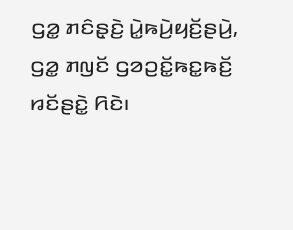ꤞꤤ꤭ ꤊꤢꤨꤔ꤫ꤢꤧ꤬ ꤣꤧ꤭ꤒꤣꤧ꤬ꤟꤢꤩ꤬ꤔꤣꤧ꤬, ꤞꤤ꤭ ꤊꤜꤢꤩ ꤞꤤꤑꤢꤩ꤭ꤒꤢ꤭ꤒꤢꤩ꤬ ꤙꤢꤩꤔꤢꤧ꤭ ꤖꤢꤧ꤯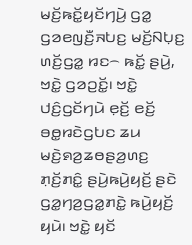ꤗꤢꤩ꤬ꤒꤢꤩ꤭ꤟꤢꤩꤚꤣꤧ꤬ ꤞꤤ꤭ ꤞꤤꤕꤜꤢꤪ꤬ꤏꤝꤢ꤬ ꤗꤢꤩ꤬ꤡꤝ꤫ꤢ꤬ ꤛꤢꤩ꤬ꤞꤤ꤭ ꤙꤢ꤮ ꤒꤢꤩ꤭ ꤔꤣꤧ꤬, ꤠꤢꤧ꤭ ꤞꤤꤑꤢꤩ꤭꤯ ꤠꤢꤧ꤭ ꤓꤢꤨ꤬ꤞꤢꤩꤚꤣꤧ ꤕ꤫ꤢꤩ꤬ ꤕꤢꤩ꤬ ꤋꤥ꤭ꤙꤢꤧꤞꤝꤢ ꤘꤣ ꤗꤢꤧ꤬ꤎꤤ꤬ꤘꤥꤔꤤ꤬ꤛꤢ꤬ ꤊ꤫ꤢꤩ꤬ꤊꤢꤨ꤭ ꤔꤣꤧ꤬ꤒꤣꤧ꤬ꤟꤢꤩ꤬ ꤔꤢꤧ ꤞꤤ꤭ꤚꤤ꤬ꤞꤤ꤭ꤊꤢꤧ꤭ ꤒꤣꤧ꤬ꤟꤢꤩ꤬ ꤟꤣꤧ꤯ ꤠꤢꤧ꤭ ꤟꤢꤩ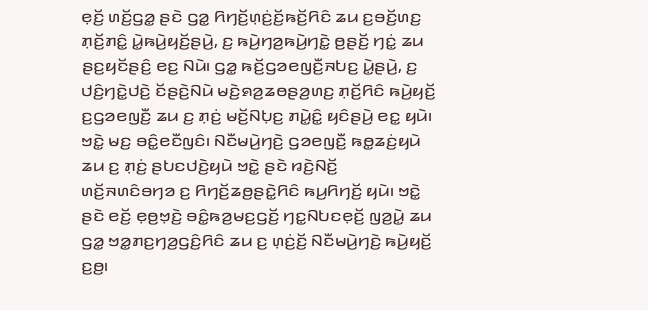ꤕ꤫ꤢꤩ꤬ ꤛꤢꤩ꤬ꤞꤤ꤭ ꤔꤢꤧ ꤞꤤ꤭ ꤖꤚꤢꤩ꤬ꤛ꤫ꤢꤦ꤬ꤢꤩ꤬ꤒꤢꤩ꤬ꤖꤢꤨ ꤘꤣ ꤢ꤬ꤋꤢꤩ꤬ꤛꤢ꤬ ꤊ꤫ꤢꤩ꤬ꤊꤢꤨ꤭ ꤣꤧ꤭ꤒꤣꤧ꤬ꤟꤢꤩ꤬ꤔꤣꤧ꤬, ꤢ꤬ ꤒꤣꤧ꤬ꤚꤤ꤬ꤒꤣꤧ꤬ꤚꤢꤧ꤭ ꤥ꤬ꤔꤢꤩ꤬ ꤚꤢꤦ꤭ ꤘꤣ ꤔꤢ꤬ꤟꤢꤩꤔꤢꤨ꤬ ꤕꤢ꤬ ꤡꤣꤧ꤯ ꤞꤤ꤭ ꤒꤢꤩ꤬ꤞꤤꤕꤜꤢꤪ꤬ꤏꤝꤢ꤬ ꤣꤧ꤭ꤔꤣꤧ꤬, ꤢ꤬ ꤓꤢꤨ꤬ꤚꤢꤧ꤭ꤓꤢꤧ꤬ ꤢꤩꤔꤢꤧ꤬ꤡꤣꤧ ꤗꤢꤧ꤬ꤎꤤ꤬ꤘꤥꤔꤤ꤬ꤛꤢ꤬ ꤊ꤫ꤢꤩ꤬ꤖꤢꤨ ꤒꤣꤧ꤬ꤟꤢꤩ꤬ ꤢ꤬ꤞꤤꤕꤜꤢꤪ꤬ ꤘꤣ ꤢ꤬ ꤊ꤫ꤢꤦ꤬ ꤗꤢꤩ꤬ꤡꤝ꤫ꤢ꤬ ꤊꤣꤧ꤭ꤢꤨ꤭ ꤟꤢꤨꤔꤣꤧ꤬ ꤕꤢ꤭ ꤟꤣꤧ꤯
ꤠꤢꤧ꤭ ꤗꤢ꤬ ꤋꤢꤨ꤭ꤕꤢꤪꤜꤢꤨ꤯ ꤡꤢꤪꤗꤣꤧ꤬ꤚꤢꤧ꤬ ꤞꤤꤕꤜꤢꤪ꤬ ꤒꤥ꤭ꤘꤢꤦ꤬ꤟꤣꤧ ꤘꤣ ꤢ꤬ ꤊ꤫ꤢꤦ꤬ ꤔꤝꤢꤓꤢꤧ꤬ꤟꤣꤧ ꤠꤢꤧ꤭ ꤔꤢꤧ ꤙꤢꤧ꤬ꤡꤢꤩ꤬ ꤛꤢꤩ꤬ꤏꤛꤢꤨꤋꤚꤤ ꤢ꤬ ꤖꤚꤢꤩ꤬ꤘꤥ꤬ꤔꤢꤧ꤭ꤖꤢꤨ ꤒꤣ꤬ꤖꤚꤢꤩ꤬ ꤟꤣꤧ꤯ ꤠꤢꤧ꤭ ꤔꤢꤧ ꤕꤢꤩ꤬ ꤕ꤫ꤥ꤬ꤠ꤫ꤢꤧ꤬ ꤋꤢꤨ꤭ꤒꤤ꤬ꤗꤢ꤬ꤞꤢꤩ꤬ ꤚꤢ꤭ꤡꤝꤢꤕ꤫ꤢꤩ꤬ ꤜꤤ꤬ꤣꤧ꤭ ꤘꤣ ꤞꤤ꤭ ꤠꤤ꤭ꤊꤢ꤬ꤚꤤ꤬ꤞꤢꤨ꤬ꤖꤢꤨ ꤘꤣ ꤢ꤬ ꤛ꤫ꤢꤦ꤬ꤢꤩ꤬ ꤡꤢꤪꤗꤣꤧ꤬ꤚꤢꤧ꤬ ꤒꤣꤧ꤬ꤟꤢꤩ꤬ ꤢ꤬ꤥ꤬꤯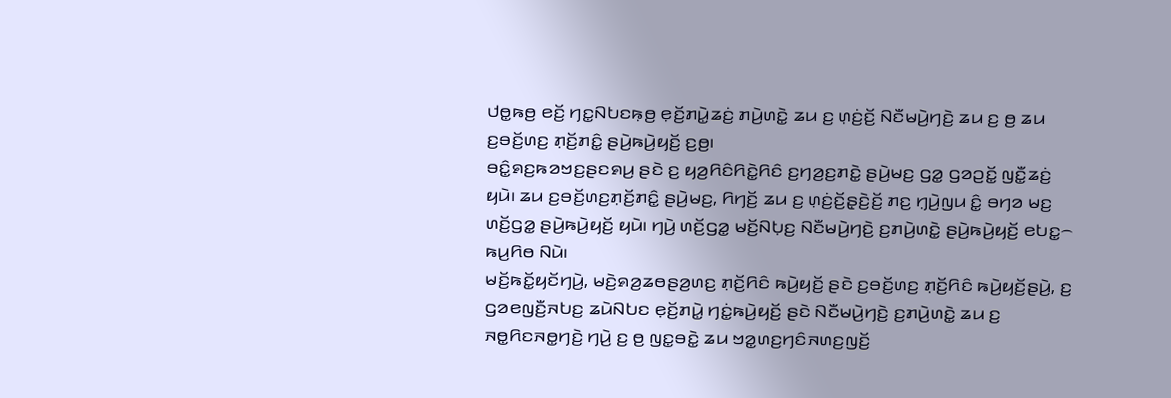ꤓꤥ꤭ꤒꤥ꤬ ꤕꤢꤩ꤬ ꤚꤢ꤭ꤡꤝꤢꤒ꤫ꤥ꤬ ꤕ꤫ꤢꤩ꤬ꤊꤣꤧ꤭ꤘꤢꤦ꤬ ꤊꤣꤧ꤬ꤛꤢꤧ꤭ ꤘꤣ ꤢ꤬ ꤛ꤫ꤢꤦ꤬ꤢꤩ꤬ ꤡꤢꤪꤗꤣꤧ꤬ꤚꤢꤧ꤬ ꤘꤣ ꤢ꤬ ꤥ꤬ ꤘꤣ ꤢ꤬ꤋꤢꤩ꤬ꤛꤢ꤬ ꤊ꤫ꤢꤩ꤬ꤊꤢꤨ꤭ ꤔꤣꤧ꤬ꤒꤣꤧ꤬ꤟꤢꤩ꤬ ꤢ꤬ꤥ꤬꤯
ꤋꤢꤨ꤭ꤎꤢ꤬ꤒꤤꤠꤢ꤬ꤔꤢꤎꤣ꤬ ꤔꤢꤧ ꤢ꤬ ꤟꤤ꤬ꤖꤢꤨꤖꤢꤧ꤭ꤖꤢꤨ ꤢ꤬ꤚꤤ꤬ꤢ꤬ꤊꤢꤧ꤭ ꤔꤣꤧ꤬ꤗꤢ꤬ ꤞꤤ꤭ ꤞꤤꤑꤢꤩ꤭ ꤜꤢꤪ꤭ꤘꤢꤦ꤬ ꤟꤣꤧ꤯ ꤘꤣ ꤢ꤬ꤋꤢꤩ꤬ꤛꤢ꤬ꤊ꤫ꤢꤩ꤬ꤊꤢꤨ꤭ ꤔꤣꤧ꤬ꤗꤢ꤬, ꤖꤚꤢꤩ꤬ ꤘꤣ ꤢ꤬ ꤛ꤫ꤢꤦ꤬ꤢꤩ꤬ꤔ꤫ꤢꤧ꤬ꤢꤩ꤬ ꤊꤢ꤬ ꤚ꤫ꤣꤧ꤬ꤜꤣ ꤢꤨ꤭ ꤋꤚꤤ ꤗꤢ꤬ ꤛꤢꤩ꤬ꤞꤤ꤭ ꤔꤣꤧ꤬ꤒꤣꤧ꤬ꤟꤢꤩ꤬ ꤟꤣꤧ꤯ ꤚꤣꤧ꤬ ꤛꤢꤩ꤬ꤞꤤ꤭ ꤗꤢꤩ꤬ꤡꤝ꤫ꤢ꤬ ꤡꤢꤪꤗꤣꤧ꤬ꤚꤢꤧ꤬ ꤢ꤬ꤊꤣꤧ꤬ꤛꤢꤧ꤭ ꤔꤣꤧ꤬ꤒꤣꤧ꤬ꤟꤢꤩ꤬ ꤕꤝꤢ꤭꤮ ꤒꤣ꤬ꤖꤥ ꤡꤣꤧ꤯
ꤗꤢꤩ꤬ꤒꤢꤩ꤭ꤟꤢꤩꤚꤣꤧ꤬, ꤗꤢꤧ꤬ꤎꤤ꤬ꤘꤥꤔꤤ꤬ꤛꤢ꤬ ꤊ꤫ꤢꤩ꤬ꤖꤢꤨ ꤒꤣꤧ꤬ꤟꤢꤩ꤬ ꤔꤢꤧ ꤢ꤬ꤋꤢꤩ꤬ꤛꤢ꤬ ꤊ꤫ꤢꤩ꤬ꤖꤢꤨ ꤒꤣꤧ꤬ꤟꤢꤩ꤬ꤔꤣꤧ꤬, ꤢ꤬ ꤞꤤꤕꤜꤢꤪ꤬ꤏꤝꤢ꤬ ꤘꤣꤧꤡꤝꤢ ꤕ꤫ꤢꤩ꤬ꤊꤣꤧ꤭ ꤚꤢꤦ꤭ꤒꤣꤧ꤬ꤟꤢꤩ꤬ ꤔꤢꤧ ꤡꤢꤪꤗꤣꤧ꤬ꤚꤢꤧ꤬ ꤢ꤬ꤊꤣꤧ꤬ꤛꤢꤧ꤭ ꤘꤣ ꤢ꤬ ꤏꤥ꤭ꤖꤢꤏꤥ꤭ꤚꤢꤧ꤬ ꤚꤣꤧ꤬ ꤢ꤬ ꤥ꤬ ꤜꤢ꤭ꤋꤢꤧ꤭ ꤘꤣ ꤠꤤ꤭ꤛꤢ꤬ꤚꤢꤨꤏꤛꤢ꤬ꤜꤢꤩ꤬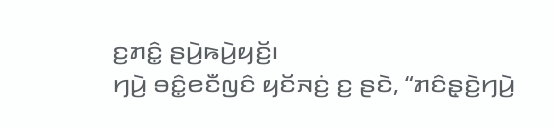ꤢ꤬ꤊꤢꤨ꤭ ꤔꤣꤧ꤬ꤒꤣꤧ꤬ꤟꤢꤩ꤬꤯
ꤚꤣꤧ꤬ ꤋꤢꤨ꤭ꤕꤢꤪꤜꤢꤨ ꤟꤢꤩꤏꤢꤦ꤬ ꤢ꤬ ꤔꤢꤧ, “ꤊꤢꤨꤔ꤫ꤢꤧ꤬ꤚꤣꤧ꤬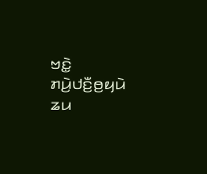ꤠꤢꤧ꤭ ꤊꤣꤧ꤬ꤓꤢꤪ꤬ꤥ꤬ꤟꤣꤧ ꤘꤣ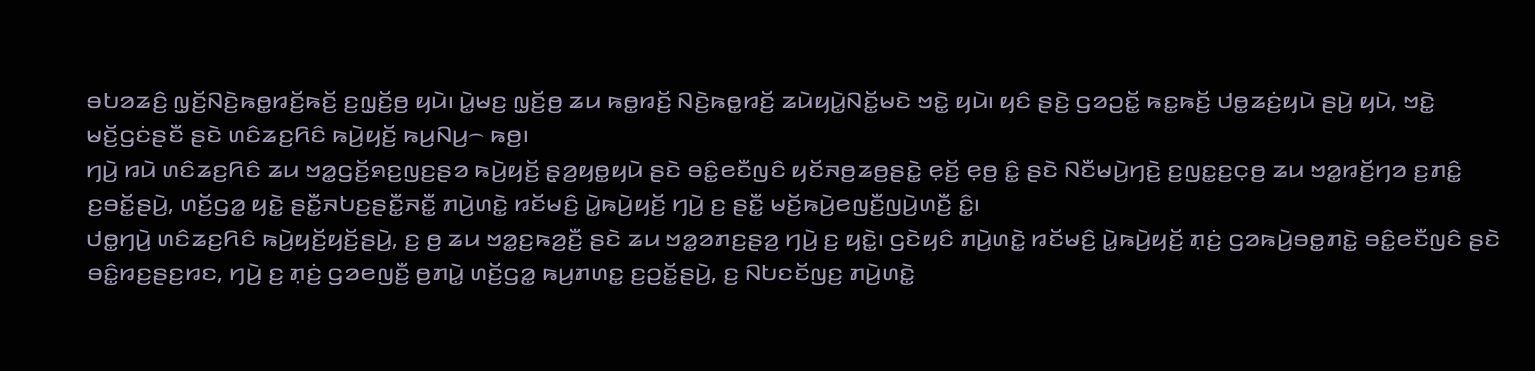ꤋꤝꤤꤘꤢꤨ꤬ ꤜ꤫ꤢꤩ꤬ꤡꤢꤧ꤬ꤒꤥ꤭ꤙꤢꤩ꤬ꤒꤢꤩ꤬ ꤢ꤬ꤜ꤫ꤢꤩ꤬ꤥ꤬ ꤟꤣꤧ꤯ ꤣꤧ꤭ꤗꤢ꤬ ꤜ꤫ꤢꤩ꤬ꤥ꤬ ꤘꤣ ꤒꤥ꤭ꤙꤢꤩ꤬ ꤡꤢꤧ꤬ꤒꤥ꤭ꤙꤢꤩ꤬ ꤘꤣꤧꤟꤣꤧ꤭ꤡꤢꤩ꤭ꤗꤢꤧ ꤠꤢꤧ꤭ ꤟꤣꤧ꤯ ꤟꤢꤨ ꤔꤢꤧ꤬ ꤞꤤꤑꤢꤩ꤭ ꤒꤢ꤭ꤒꤢꤩ꤬ ꤓꤥ꤭ꤘꤢꤦ꤬ꤟꤣꤧ ꤔꤣꤧ꤬ ꤟꤣꤧ, ꤠꤢꤧ꤭ ꤗꤢꤩ꤬ꤞꤢꤦꤔꤢꤪ ꤔꤢꤧ ꤛꤢꤨꤘꤢ꤬ꤖꤢꤨ ꤒꤣꤧ꤬ꤟꤢꤩ꤬ ꤒꤣ꤬ꤡꤣ꤬꤮ ꤒꤥ꤬꤯
ꤚꤣꤧ꤬ ꤙꤣꤧ ꤛꤢꤨꤘꤢ꤬ꤖꤢꤨ ꤘꤣ ꤠꤤ꤭ꤞꤢꤩ꤬ꤎꤢ꤬ꤜꤢ꤬ꤔꤤ ꤒꤣꤧ꤬ꤟꤢꤩ꤬ ꤔ꤫ꤤ꤬ꤟꤥ꤭ꤟꤣꤧ ꤔꤢꤧ ꤋꤢꤨ꤭ꤕꤢꤪꤜꤢꤨ ꤟꤢꤩꤏꤥ꤬ꤘꤥ꤬ꤔꤢꤧ꤭ ꤕ꤫ꤢꤩ꤬ ꤕ꤫ꤥ꤬ ꤢꤨ꤭ ꤔꤢꤧ ꤡꤢꤪꤗꤣꤧ꤬ꤚꤢꤧ꤬ ꤢ꤬ꤜꤢ꤭ꤢ꤬ꤍ꤫ꤥ꤬ ꤘꤣ ꤠꤤ꤭ꤙꤢꤩ꤬ꤚꤤ ꤢ꤬ꤊꤢꤨ꤭ ꤢ꤬ꤋꤢꤩ꤭ꤔꤣꤧ꤬, ꤛꤢꤩ꤬ꤞꤤ꤭ ꤟꤢꤧ꤭ ꤔꤢꤪ꤭ꤏꤝꤢ꤬ꤔꤢꤪ꤭ꤏꤢꤪ꤭ ꤊꤣꤧ꤬ꤛꤢꤧ꤭ ꤙꤢꤩꤗꤢꤨ꤬ ꤣꤧ꤭ꤒꤣꤧ꤬ꤟꤢꤩ꤬ ꤚꤣꤧ꤬ ꤢ꤬ ꤔꤢꤪ꤭ ꤗꤢꤩ꤬ꤒꤣꤧ꤬ꤕꤜꤢꤪ꤬ꤜꤣꤧ꤬ꤛꤢꤪ꤬ ꤢꤨ꤭꤯
ꤓꤥ꤭ꤚꤣꤧ꤬ ꤛꤢꤨꤘꤢ꤬ꤖꤢꤨ ꤒꤣꤧ꤬ꤟꤢꤩ꤬ꤟꤢꤩ꤬ꤔꤣꤧ꤬, ꤢ꤬ ꤥ꤬ ꤘꤣ ꤠꤤ꤭ꤢ꤬ꤒꤤ꤬ꤢꤪ꤬ ꤔꤢꤧ ꤘꤣ ꤠꤤ꤭ꤤꤊꤢ꤬ꤔꤤ꤬ ꤚꤣꤧ꤬ ꤢ꤬ ꤟꤢꤧ꤭꤯ ꤞꤢꤧꤟꤢꤨ ꤊꤣꤧ꤬ꤛꤢꤧ꤭ ꤙꤢꤩꤗꤢꤨ꤬ ꤣꤧ꤭ꤒꤣꤧ꤬ꤟꤢꤩ꤬ ꤊ꤫ꤢꤦ꤬ ꤞꤤꤒꤣꤧ꤬ꤋꤥ꤭ꤊꤢꤧ꤭ ꤋꤢꤨ꤭ꤕꤢꤪꤜꤢꤨ ꤔꤢꤧ ꤋꤢꤨ꤭ꤙꤢ꤬ꤔꤢ꤬ꤙꤢ, ꤚꤣꤧ꤬ ꤢ꤬ ꤊ꤫ꤢꤦ꤬ ꤞꤤꤕꤜꤢꤪ꤬ ꤥ꤬ꤊꤣꤧ꤭ ꤛꤢꤩ꤬ꤞꤤ꤭ ꤒꤣ꤬ꤊꤛꤢ꤭ ꤢ꤬ꤑꤢꤩ꤭ꤔꤣꤧ꤬, ꤢ꤬ ꤡꤝꤢꤢꤩꤜꤢ꤬ ꤊꤣꤧ꤬ꤛꤢꤧ꤭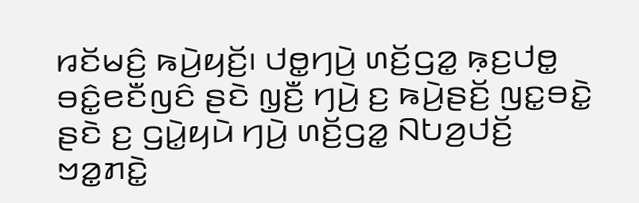ꤙꤢꤩꤗꤢꤨ꤬ ꤒꤣꤧ꤬ꤟꤢꤩ꤬꤯ ꤓꤥ꤭ꤚꤣꤧ꤬ ꤛꤢꤩ꤬ꤞꤤ꤭ ꤒ꤫ꤢ꤬ꤓꤥ꤭ ꤋꤢꤨ꤭ꤕꤢꤪꤜꤢꤨ ꤔꤢꤧ ꤜ꤫ꤢꤪ꤬ ꤚꤣꤧ꤬ ꤢ꤬ ꤒꤣꤧ꤬ꤔꤢꤩ꤬ ꤜꤢ꤭ꤋꤢꤧ꤭ ꤔꤢꤧ ꤢ꤬ ꤞꤣꤧ꤭ꤟꤣꤧ ꤚꤣꤧ꤬ ꤛꤢꤩ꤬ꤞꤤ꤭ ꤡꤝꤤ꤬ꤓꤢꤩ꤬ ꤠꤤ꤭ꤊꤢꤧ꤭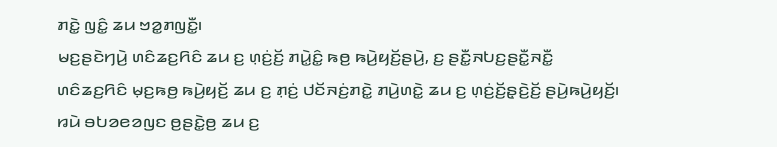ꤊꤢꤧ꤭ ꤜꤢꤨ꤭ ꤘꤣ ꤠꤤ꤭ꤊꤜꤢꤪ꤭꤯
ꤗꤢ꤬ꤔꤢꤧꤚꤣꤧ꤬ ꤛꤢꤨꤘꤢ꤬ꤖꤢꤨ ꤘꤣ ꤢ꤬ ꤛ꤫ꤢꤦ꤬ꤢꤩ꤬ ꤊꤣꤧ꤭ꤢꤨ꤭ ꤒꤥ꤬ ꤒꤣꤧ꤬ꤟꤢꤩ꤬ꤔꤣꤧ꤬, ꤢ꤬ ꤔꤢꤪ꤭ꤏꤝꤢ꤬ꤔꤢꤪ꤭ꤏꤢꤪ꤭ ꤛꤢꤨꤘꤢ꤬ꤖꤢꤨ ꤗ꤫ꤢ꤬ꤒꤥ꤬ ꤒꤣꤧ꤬ꤟꤢꤩ꤬ ꤘꤣ ꤢ꤬ ꤊ꤫ꤢꤦ꤬ ꤓꤢꤩꤏꤢꤦ꤬ꤊꤢꤧ꤭ ꤊꤣꤧ꤬ꤛꤢꤧ꤭ ꤘꤣ ꤢ꤬ ꤛ꤫ꤢꤦ꤬ꤢꤩ꤬ꤔ꤫ꤢꤧ꤬ꤢꤩ꤬ ꤔꤣꤧ꤬ꤒꤣꤧ꤬ꤟꤢꤩ꤬꤯
ꤙꤣꤧ ꤋꤝꤤꤕꤤꤜꤢ ꤥ꤬ꤔꤢꤧ꤭ꤥ꤬ ꤘꤣ ꤢ꤬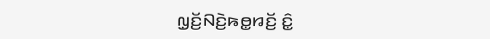ꤜ꤫ꤢꤩ꤬ꤡꤢꤧ꤬ꤒꤥ꤭ꤙꤢꤩ꤬ ꤢꤨ꤭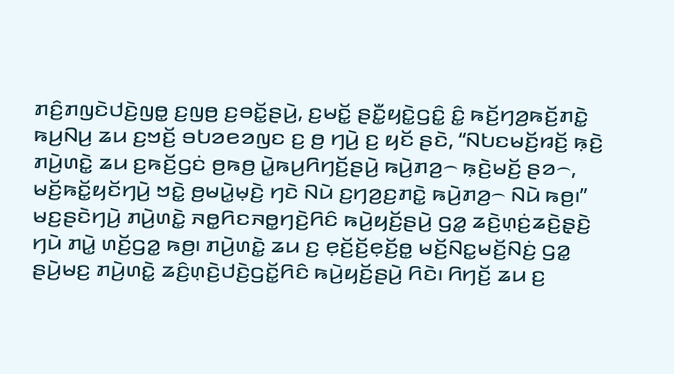ꤊꤢꤨ꤬ꤊꤜꤢꤧꤓꤢꤧ꤬ꤜꤥ꤭ ꤢ꤬ꤜꤥ꤬ ꤢ꤬ꤋꤢꤩ꤭ꤔꤣꤧ꤬, ꤢ꤬ꤗꤢꤩ꤭ ꤔꤢꤪ꤭ꤟꤢꤧ꤭ꤞꤢꤨ꤭ ꤢꤨ꤭ ꤒꤢꤩ꤬ꤚꤤ꤬ꤒꤢꤩ꤬ꤊꤢꤧ꤭ ꤒꤣ꤬ꤡꤣ꤬ ꤘꤣ ꤢ꤬ꤠꤢꤩ꤬ ꤋꤝꤤꤕꤤꤜꤢ ꤢ꤬ ꤥ꤬ ꤚꤣꤧ꤬ ꤢ꤬ ꤟꤢꤩ ꤔꤢꤧ, “ꤡꤝꤢꤗꤢꤩ꤬ꤙꤢꤩ꤬ ꤒ꤫ꤢꤧ꤬ ꤊꤣꤧ꤬ꤛꤢꤧ꤭ ꤘꤣ ꤢ꤬ꤒꤢꤩ꤬ꤞꤢꤦ ꤥ꤬ꤒꤥ꤬ ꤣꤧ꤭ꤒꤣ꤬ꤖꤚꤢꤩ꤬ꤔꤣꤧ꤬ ꤒꤣꤧ꤬ꤊꤤ꤬꤮ ꤒ꤫ꤢꤧ꤬ꤗꤢꤩ꤬ ꤔꤤ꤮, ꤗꤢꤩ꤬ꤒꤢꤩ꤭ꤟꤢꤩꤚꤣꤧ꤬ ꤠꤢꤧ꤭ ꤥ꤬ꤗꤣꤧ꤭ꤗ꤫ꤢꤧ꤬ ꤚꤢꤧ ꤡꤣꤧ ꤢ꤬ꤚꤤ꤬ꤢ꤬ꤊꤢꤧ꤭ ꤒꤣꤧ꤬ꤊꤤ꤬꤮ ꤡꤣꤧ ꤒꤥ꤬꤯”
ꤗꤢ꤬ꤔꤢꤧꤚꤣꤧ꤬ ꤊꤣꤧ꤬ꤛꤢꤧ꤭ ꤏꤥ꤭ꤖꤢꤏꤥ꤭ꤚꤢꤧ꤬ꤖꤢꤨ ꤒꤣꤧ꤬ꤟꤢꤩ꤬ꤔꤣꤧ꤬ ꤞꤤ꤭ ꤘꤢꤧ꤬ꤛ꤫ꤢꤦ꤬ꤘꤢꤧ꤬ꤔ꤫ꤢꤧ꤬ ꤚꤣꤧ ꤊꤣꤧ꤭ ꤛꤢꤩ꤬ꤞꤤ꤭ ꤒꤥ꤬꤯ ꤊꤣꤧ꤬ꤛꤢꤧ꤭ ꤘꤣ ꤢ꤬ ꤕ꤫ꤢꤩ꤬ꤢꤩ꤬ꤕ꤫ꤢꤩ꤬ꤥ꤭ ꤗꤢꤩ꤬ꤡꤢ꤭ꤗꤢꤩ꤬ꤡꤢꤦ꤬ ꤞꤤ꤭ ꤔꤣꤧ꤬ꤗꤢ꤬ ꤊꤣꤧ꤬ꤛꤢꤧ꤭ ꤘꤢꤨ꤬ꤛ꤫ꤢꤧ꤬ꤓꤢꤧ꤬ꤞꤢꤩ꤭ꤖꤢꤨ ꤒꤣꤧ꤬ꤟꤢꤩ꤬ꤔꤣꤧ꤬ ꤖꤢꤧ꤯ ꤖꤚꤢꤩ꤬ ꤘꤣ ꤢ꤬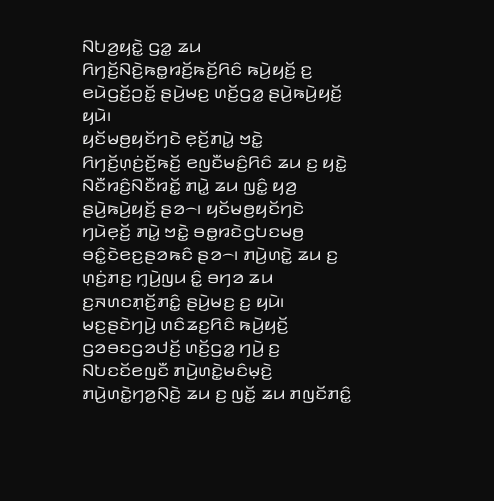ꤡꤝꤤ꤬ꤟꤢꤧ꤭ ꤞꤤ꤭ ꤘꤣ ꤖꤚꤢꤩ꤬ꤡꤢꤧ꤬ꤒꤥ꤭ꤙꤢꤩ꤬ꤒꤢꤩ꤬ꤖꤢꤨ ꤒꤣꤧ꤬ꤟꤢꤩ꤬ ꤢ꤬ ꤕꤣꤧꤞꤢꤩ꤬ꤑꤢꤩ꤭ ꤔꤣꤧ꤬ꤗꤢ꤬ ꤛꤢꤩ꤬ꤞꤤ꤭ ꤔꤣꤧ꤬ꤒꤣꤧ꤬ꤟꤢꤩ꤬ ꤟꤣꤧ꤯
ꤟꤢꤩꤗꤥ꤬ꤟꤢꤩꤚꤢꤧ ꤕ꤫ꤢꤩ꤬ꤊꤣꤧ꤭ ꤠꤢꤧ꤭ ꤖꤚꤢꤩ꤬ꤛ꤫ꤢꤦ꤬ꤢꤩ꤬ꤒꤢꤩ꤬ ꤕꤜꤢꤪꤗꤢꤨ꤬ꤖꤢꤨ ꤘꤣ ꤢ꤬ ꤟꤢꤧ꤭ ꤡꤢꤪꤙꤢꤨ꤬ꤡꤢꤪꤙꤢꤩ꤭ ꤊꤣꤧ꤭ ꤘꤣ ꤜꤢꤨ꤭ ꤟꤤ꤬ ꤔꤣꤧ꤬ꤒꤣꤧ꤬ꤟꤢꤩ꤬ ꤔꤤ꤮꤯ ꤟꤢꤩꤗꤥ꤬ꤟꤢꤩꤚꤢꤧ ꤚꤣꤧꤕ꤫ꤢꤩ꤬ ꤊꤣꤧ꤭ ꤠꤢꤧ꤭ ꤋꤥ꤭ꤙꤢꤧꤞꤝꤢꤗꤥ꤬ ꤋꤢꤨ꤭ꤢꤧꤕꤢ꤬ꤔꤤꤒꤢꤨ ꤔꤤ꤮꤯ ꤊꤣꤧ꤬ꤛꤢꤧ꤭ ꤘꤣ ꤢ꤬ ꤛ꤫ꤢꤦ꤬ꤊꤢ꤬ ꤚ꤫ꤣꤧ꤬ꤜꤣ ꤢꤨ꤭ ꤋꤚꤤ ꤘꤣ ꤢ꤬ꤏꤛꤢꤊ꤫ꤢꤩ꤬ꤊꤢꤨ꤭ ꤔꤣꤧ꤬ꤗꤢ꤬ ꤢ꤬ ꤟꤣꤧ꤯
ꤗꤢ꤬ꤔꤢꤧꤚꤣꤧ꤬ ꤛꤢꤨꤘꤢ꤬ꤖꤢꤨ ꤒꤣꤧ꤬ꤟꤢꤩ꤬ ꤞꤤꤋꤢꤞꤤꤓꤢꤩ꤬ ꤛꤢꤩ꤬ꤞꤤ꤭ ꤚꤣꤧ꤬ ꤢ꤬ ꤡꤝꤢꤢꤩꤕꤜꤢꤪ ꤊꤣꤧ꤬ꤛꤢꤧ꤭ꤗꤢꤨꤗ꤫ꤢꤧ꤬ ꤊꤣꤧ꤬ꤛꤢꤧ꤭ꤚꤤ꤬ꤡ꤫ꤢꤧ꤬ ꤘꤣ ꤢ꤬ ꤜꤢꤩ꤭ ꤘꤣ ꤊꤜꤢꤩꤊꤢꤨ꤭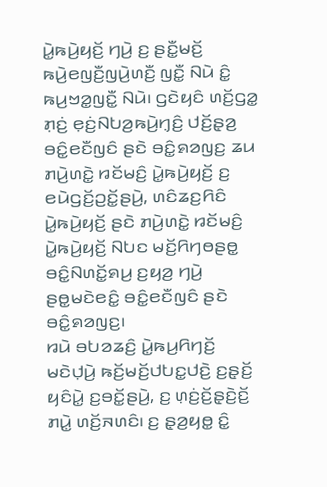ꤣꤧ꤭ꤒꤣꤧ꤬ꤟꤢꤩ꤬ ꤚꤣꤧ꤬ ꤢ꤬ ꤔꤢꤪ꤭ꤗꤢꤩ꤬ ꤒꤣꤧ꤬ꤕꤜꤢꤪ꤬ꤜꤣꤧ꤬ꤛꤢꤪ꤬ ꤜꤢꤪ꤭ ꤡꤣꤧ ꤢꤨ꤭ ꤒꤣ꤬ꤠꤤ꤭ꤜꤢꤪ꤭ ꤡꤣꤧ꤯ ꤞꤢꤧꤟꤢꤨ ꤛꤢꤩ꤬ꤞꤤ꤭ ꤊ꤫ꤢꤦ꤬ ꤕ꤫ꤢꤦ꤬ꤡꤝꤤ꤬ꤒꤣꤧ꤬ꤚ꤫ꤢꤨ꤬ ꤓꤢꤩ꤬ꤔ꤫ꤤ꤬ ꤋꤢꤨ꤭ꤕꤢꤪꤜꤢꤨ ꤔꤢꤧ ꤋꤢꤨ꤭ꤎꤤꤜꤢ꤬ ꤘꤣ ꤊꤣꤧ꤬ꤛꤢꤧ꤭ ꤙꤢꤩꤗꤢꤨ꤬ ꤣꤧ꤭ꤒꤣꤧ꤬ꤟꤢꤩ꤬ ꤢ꤬ ꤕꤣꤧꤞꤢꤩ꤬ꤑꤢꤩ꤭ꤔꤣꤧ꤬, ꤛꤢꤨꤘꤢ꤬ꤖꤢꤨ ꤣꤧ꤭ꤒꤣꤧ꤬ꤟꤢꤩ꤬ ꤔꤢꤧ ꤊꤣꤧ꤬ꤛꤢꤧ꤭ ꤙꤢꤩꤗꤢꤨ꤬ ꤣꤧ꤭ꤒꤣꤧ꤬ꤟꤢꤩ꤬ ꤡꤝꤢ ꤗꤢꤩ꤬ꤖꤚꤥꤔꤥ꤭ ꤋꤢꤨ꤭ꤡꤛꤢꤩ꤭ꤎꤣ꤬ ꤢ꤬ꤟꤤ꤬ ꤚꤣꤧ꤬ ꤔꤥ꤭ꤗꤢꤧꤕꤢꤨ꤭ ꤋꤢꤨ꤭ꤕꤢꤪꤜꤢꤨ ꤔꤢꤧ ꤋꤢꤨ꤭ꤎꤤꤜꤢ꤬꤯
ꤙꤣꤧ ꤋꤝꤤꤘꤢꤨ꤬ ꤣꤧ꤭ꤒꤣ꤬ꤖꤚꤢꤩ꤬ ꤗꤢꤧꤓ꤫ꤣꤧ꤬ ꤒꤢꤩ꤬ꤗꤢꤩ꤬ꤓꤝꤢ꤭ꤓꤢꤧ꤬ ꤢ꤬ꤔ꤫ꤢꤩ꤬ ꤟꤢꤨꤣꤧ꤭ ꤢ꤬ꤋꤢꤩ꤭ꤔꤣꤧ꤬, ꤢ꤬ ꤛ꤫ꤢꤦ꤬ꤢꤩ꤬ꤔ꤫ꤢꤧ꤬ꤢꤩ꤬ ꤊꤣꤧ꤭ ꤛꤢꤩ꤬ꤏꤛꤢꤨ꤯ ꤢ꤬ ꤔ꤫ꤤ꤬ꤟꤥ꤭ ꤢꤨ꤭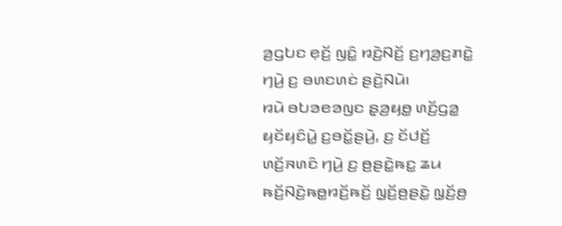ꤤ꤬ꤞꤝꤢ ꤕ꤫ꤢꤩ꤬ ꤜꤢꤨ꤭ ꤙꤢꤧ꤬ꤡꤢꤩ꤬ ꤢ꤬ꤚꤤ꤬ꤢ꤬ꤊꤢꤧ꤭ ꤚꤣꤧ꤬ ꤢ꤬ ꤋꤛꤢꤛꤢꤦ ꤔꤢꤧ꤬ꤡꤣꤧ꤯
ꤙꤣꤧ ꤋꤝꤤꤕꤤꤜꤢ ꤔ꤫ꤤ꤬ꤟꤥ꤭ ꤛꤢꤩ꤬ꤞꤤ꤭ ꤟꤢꤩꤟꤢꤨꤣꤧ꤭ ꤢ꤬ꤋꤢꤩ꤭ꤔꤣꤧ꤬, ꤢ꤬ ꤢꤩꤓꤢꤩ꤬ ꤛꤢꤩ꤬ꤏꤛꤢꤨ ꤚꤣꤧ꤬ ꤢ꤬ ꤥ꤬ꤔꤢꤧ꤭ꤒꤢ꤭ ꤘꤣ ꤒꤢꤩ꤬ꤡꤢꤧ꤬ꤒꤥ꤭ꤙꤢꤩ꤬ꤒꤢꤩ꤬ ꤜ꤫ꤢꤩ꤬ꤥ꤬ꤔꤢꤧ꤭ ꤜ꤫ꤢꤩ꤬ꤥ꤬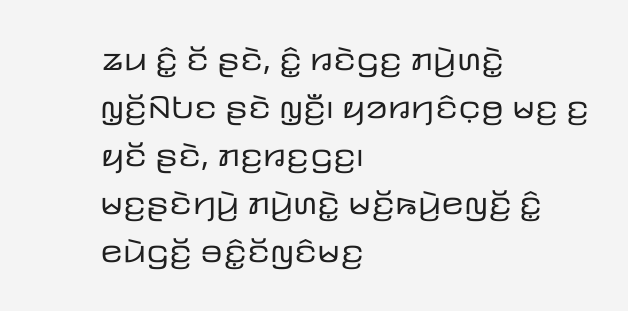ꤘꤣ ꤢꤨ꤭ ꤢꤩ ꤔꤢꤧ, ꤢꤨ꤭ ꤙꤢꤧꤞꤢ꤬ ꤊꤣꤧ꤬ꤛꤢꤧ꤭ ꤜ꤫ꤢꤩ꤬ꤡꤝꤢ ꤔꤢꤧ ꤜ꤫ꤢꤪ꤬꤯ ꤟꤤꤙꤚꤢꤨꤍ꤫ꤥ꤬ ꤗꤢ꤬ ꤢ꤬ ꤟꤢꤩ ꤔꤢꤧ, ꤊꤢ꤬ꤙꤢ꤬ꤞꤢ꤬꤯
ꤗꤢ꤬ꤔꤢꤧꤚꤣꤧ꤬ ꤊꤣꤧ꤬ꤛꤢꤧ꤭ ꤗꤢꤩ꤬ꤒꤣꤧ꤬ꤕꤜꤢꤩ꤬ ꤢꤨ꤭ ꤕꤣꤧꤞꤢꤩ꤬ ꤋꤢꤨ꤭ꤢꤩꤜꤢꤨꤗꤢ꤬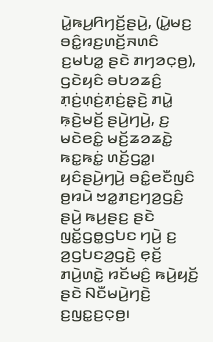ꤣꤧ꤭ꤒꤣ꤬ꤖꤚꤢꤩ꤬ꤔꤣꤧ꤬, (ꤣꤧ꤭ꤗꤢ꤬ ꤋꤢꤨ꤭ꤙꤢ꤬ꤛꤢꤩ꤬ꤏꤛꤢꤨ ꤢ꤬ꤗꤝꤤ꤭ ꤔꤢꤧ ꤊꤚꤤꤍ꤫ꤥ꤬), ꤞꤢꤧꤟꤢꤨ ꤋꤝꤤꤘꤢꤨ꤬ ꤊ꤫ꤢꤦ꤬ꤛ꤫ꤢꤦ꤬ꤊ꤫ꤢꤦ꤬ꤔ꤫ꤢꤧ꤬ ꤊꤣꤧ꤭ ꤒ꤫ꤢꤧ꤬ꤗꤢꤩ꤬ ꤔꤣꤧ꤬ꤚꤣꤧ꤬, ꤢ꤬ ꤗꤢꤧꤕꤢꤨ꤭ ꤗꤢꤩ꤬ꤘꤤꤘꤢꤧ꤭ ꤒꤢ꤭ꤒꤢꤦ꤭ ꤛꤢꤩ꤬ꤞꤤ꤭꤯
ꤟꤢꤨꤔꤣꤧ꤬ꤚꤣꤧ꤬ ꤋꤢꤨ꤭ꤕꤢꤪꤜꤢꤨ ꤥ꤬ꤙꤣꤧ ꤠꤤ꤭ꤊꤢ꤬ꤚꤤ꤬ꤞꤢꤨ꤬ ꤔꤣꤧ꤬ ꤒꤣ꤬ꤔꤢ꤬ ꤔꤢꤧ ꤜꤢꤩ꤭ꤞꤥ꤭ꤞꤝꤢ ꤚꤣꤧ꤬ ꤢ꤬ ꤤ꤬ꤞꤝꤢꤤ꤬ꤞꤢꤧ꤬ ꤕ꤫ꤢꤩ꤬ ꤊꤣꤧ꤬ꤛꤢꤧ꤭ ꤙꤢꤩꤗꤢꤨ꤬ ꤒꤣꤧ꤬ꤟꤢꤩ꤬ ꤔꤢꤧ ꤡꤢꤪꤗꤣꤧ꤬ꤚꤢꤧ꤬ ꤢ꤬ꤜꤢ꤭ꤢ꤬ꤍ꤫ꤥ꤬꤯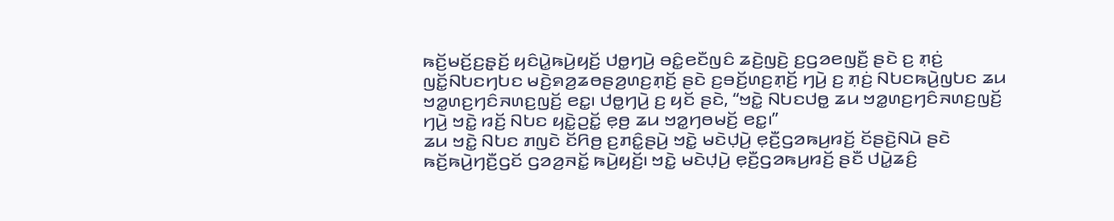ꤒꤢꤩ꤬ꤗꤢꤩ꤬ꤢ꤬ꤔ꤫ꤢꤩ꤬ ꤟꤢꤨꤣꤧ꤭ꤒꤣꤧ꤬ꤟꤢꤩ꤬ ꤓꤥ꤭ꤚꤣꤧ꤬ ꤋꤢꤨ꤭ꤕꤢꤪꤜꤢꤨ ꤘꤢꤧ꤬ꤜꤢꤧ꤬ ꤢ꤬ꤞꤤꤕꤜꤢꤪ꤬ ꤔꤢꤧ ꤢ꤬ ꤊ꤫ꤢꤦ꤬ ꤜꤢꤩ꤭ꤡꤝꤢꤚꤝꤢ ꤗꤢꤧ꤬ꤎꤤ꤬ꤘꤥꤔꤤ꤬ꤛꤢ꤬ꤊ꤫ꤢꤩ꤬ ꤔꤢꤧ ꤢ꤬ꤋꤢꤩ꤬ꤛꤢ꤬ꤊ꤫ꤢꤩ꤬ ꤚꤣꤧ꤬ ꤢ꤬ ꤊ꤫ꤢꤦ꤬ ꤡꤝꤢꤒꤣꤧ꤬ꤜꤝꤢ ꤘꤣ ꤠꤤ꤭ꤛꤢ꤬ꤚꤢꤨꤏꤛꤢ꤬ꤜꤢꤩ꤬ ꤕꤢ꤭꤯ ꤓꤥ꤭ꤚꤣꤧ꤬ ꤢ꤬ ꤟꤢꤩ ꤔꤢꤧ, “ꤠꤢꤧ꤭ ꤡꤝꤢꤓꤥ꤭ ꤘꤣ ꤠꤤ꤭ꤛꤢ꤬ꤚꤢꤨꤏꤛꤢ꤬ꤜꤢꤩ꤬ ꤚꤣꤧ꤬ ꤠꤢꤧ꤭ ꤙꤢꤩ꤬ ꤡꤝꤢ ꤟꤢꤧ꤭ꤑꤢꤩ꤭ ꤕ꤫ꤥ꤬ ꤘꤣ ꤠꤤ꤭ꤚꤥꤗꤢꤩ꤬ ꤕꤢ꤭꤯”
ꤘꤣ ꤠꤢꤧ꤭ ꤡꤝꤢ ꤊꤜꤢꤧ ꤢꤩꤖꤥ꤬ ꤢ꤬ꤊꤢꤨ꤭ꤔꤣꤧ꤬ ꤠꤢꤧ꤭ ꤗꤢꤧꤓ꤫ꤣꤧ꤬ ꤕ꤫ꤢꤪ꤬ꤞꤤꤒꤣ꤬ꤙꤢꤩ꤬ ꤢꤩꤔꤢꤧ꤬ꤡꤣꤧ ꤔꤢꤧ ꤒꤢꤩ꤬ꤒꤣꤧ꤬ꤚꤢꤪ꤬ꤞꤢꤩ ꤞꤤꤤ꤬ꤏꤢꤩ꤭ ꤒꤣꤧ꤬ꤟꤢꤩ꤬꤯ ꤠꤢꤧ꤭ ꤗꤢꤧꤓ꤫ꤣꤧ꤬ ꤕ꤫ꤢꤪ꤬ꤞꤤꤒꤣ꤬ꤙꤢꤩ꤬ ꤔꤢꤪ ꤓꤣꤧ꤭ꤘꤢꤨ꤬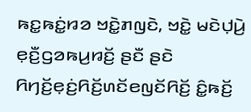ꤒꤢ꤭ꤒꤢꤦ꤭ꤙꤤ ꤠꤢꤧ꤭ꤊꤜꤢꤧ, ꤠꤢꤧ꤭ ꤗꤢꤧꤓ꤫ꤣꤧ꤬ ꤕ꤫ꤢꤪ꤬ꤞꤤꤒꤣ꤬ꤙꤢꤩ꤬ ꤔꤢꤪ ꤔꤢꤧ ꤖꤚꤢꤩ꤬ꤕ꤫ꤢꤦ꤬ꤖꤢꤩ꤬ꤛꤢꤩꤕꤜꤢꤩꤖꤢꤩ꤬ ꤢꤨ꤭ꤒꤢꤩ꤬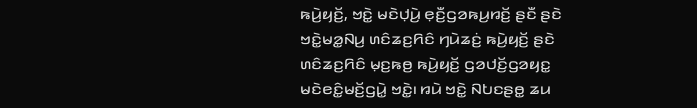ꤒꤣꤧ꤬ꤟꤢꤩ꤬, ꤠꤢꤧ꤭ ꤗꤢꤧꤓ꤫ꤣꤧ꤬ ꤕ꤫ꤢꤪ꤬ꤞꤤꤒꤣ꤬ꤙꤢꤩ꤬ ꤔꤢꤪ ꤔꤢꤧ ꤠꤢꤧ꤭ꤗꤤ꤭ꤡꤣ꤬ ꤛꤢꤨꤘꤢ꤬ꤖꤢꤨ ꤚꤣꤧꤘꤢꤦ꤬ ꤒꤣꤧ꤬ꤟꤢꤩ꤬ ꤔꤢꤧ ꤛꤢꤨꤘꤢ꤬ꤖꤢꤨ ꤗ꤫ꤢ꤬ꤒꤥ꤬ ꤒꤣꤧ꤬ꤟꤢꤩ꤬ ꤞꤤꤓꤢꤩ꤬ꤞꤤꤟꤢ꤭ ꤗꤢꤧꤕꤢꤨ꤭ꤗꤢꤩ꤬ꤞꤣꤧ꤭ ꤠꤢꤧ꤭꤯ ꤙꤣꤧ ꤠꤢꤧ꤭ ꤡꤝꤢꤔꤥ꤭ ꤘꤣ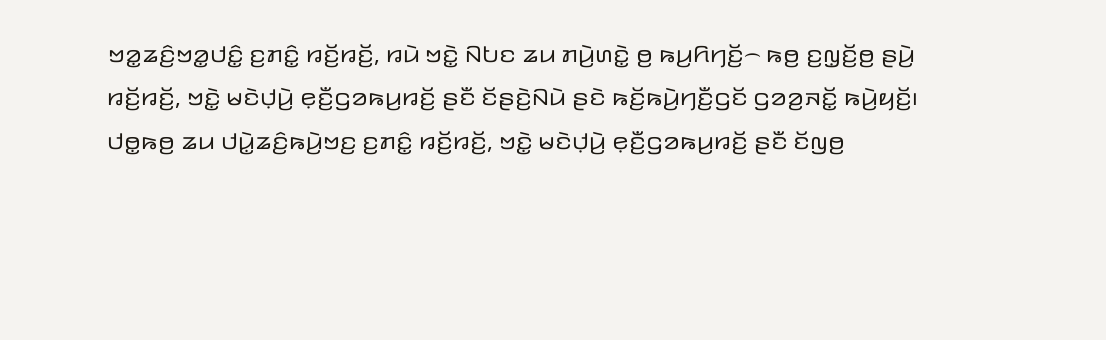ꤠꤤ꤭ꤘꤢꤨ꤬ꤠꤤ꤭ꤓꤢꤨ꤭ ꤢ꤬ꤊꤢꤨ꤭ ꤙꤢꤩ꤬ꤙꤢꤩ꤬, ꤙꤣꤧ ꤠꤢꤧ꤭ ꤡꤝꤢ ꤘꤣ ꤊꤣꤧ꤬ꤛꤢꤧ꤭ ꤥ꤬ ꤒꤣ꤬ꤖꤚꤢꤩ꤬꤮ ꤒꤥ꤬ ꤢ꤬ꤜ꤫ꤢꤩ꤬ꤥ꤬ ꤔꤣꤧ꤬ ꤙꤢꤩ꤬ꤙꤢꤩ꤬, ꤠꤢꤧ꤭ ꤗꤢꤧꤓ꤫ꤣꤧ꤬ ꤕ꤫ꤢꤪ꤬ꤞꤤꤒꤣ꤬ꤙꤢꤩ꤬ ꤔꤢꤪ ꤢꤩꤔꤢꤧ꤬ꤡꤣꤧ ꤔꤢꤧ ꤒꤢꤩ꤬ꤒꤣꤧ꤬ꤚꤢꤪ꤬ꤞꤢꤩ ꤞꤤꤤ꤬ꤏꤢꤩ꤭ ꤒꤣꤧ꤬ꤟꤢꤩ꤬꤯ ꤓꤥ꤭ꤒꤥ꤬ ꤘꤣ ꤓꤣꤧ꤭ꤘꤢꤨ꤬ꤒꤣꤧ꤬ꤠꤢ꤬ ꤢ꤬ꤊꤢꤨ꤭ ꤙꤢꤩ꤬ꤙꤢꤩ꤬, ꤠꤢꤧ꤭ ꤗꤢꤧꤓ꤫ꤣꤧ꤬ ꤕ꤫ꤢꤪ꤬ꤞꤤꤒꤣ꤬ꤙꤢꤩ꤬ ꤔꤢꤪ ꤢꤩꤜꤥ꤬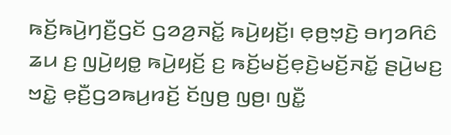ꤒꤢꤩ꤬ꤒꤣꤧ꤬ꤚꤢꤪ꤬ꤞꤢꤩ ꤞꤤꤤ꤬ꤏꤢꤩ꤭ ꤒꤣꤧ꤬ꤟꤢꤩ꤬꤯ ꤕ꤫ꤥ꤬ꤠ꤫ꤢꤧ꤬ ꤋꤚꤤꤖꤢꤨ ꤘꤣ ꤢ꤬ ꤜꤣꤧ꤬ꤟꤥ꤭ ꤒꤣꤧ꤬ꤟꤢꤩ꤬ ꤢ꤬ ꤒꤢꤩ꤬ꤗꤢꤩ꤬ꤕ꤫ꤢꤧ꤬ꤗꤢꤩ꤬ꤏꤢꤩ꤭ ꤔꤣꤧ꤬ꤗꤢ꤬ ꤠꤢꤧ꤭ ꤕ꤫ꤢꤪ꤬ꤞꤤꤒꤣ꤬ꤙꤢꤩ꤬ ꤢꤩꤜꤥ꤬ ꤜꤥ꤬꤯ ꤜꤢꤪ꤭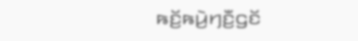ꤒꤢꤩ꤬ꤒꤣꤧ꤬ꤚꤢꤪ꤬ꤞꤢꤩ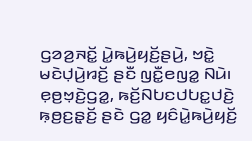ꤞꤤꤤ꤬ꤏꤢꤩ꤭ ꤣꤧ꤭ꤒꤣꤧ꤬ꤟꤢꤩ꤬ꤔꤣꤧ꤬, ꤠꤢꤧ꤭ ꤗꤢꤧꤓ꤫ꤣꤧ꤬ꤙꤢꤩ꤬ ꤔꤢꤪ ꤜꤢꤪ꤭ꤕꤜꤤ꤭ ꤡꤣꤧ꤯
ꤕ꤫ꤥ꤬ꤠ꤫ꤢꤧ꤬ꤞꤤ꤭, ꤒꤢꤩ꤬ꤡꤝꤢꤓꤝꤢ꤭ꤓꤢꤧ꤬ ꤒ꤫ꤥ꤬ꤢ꤬ꤔ꤫ꤢꤩ꤬ ꤔꤢꤧ ꤞꤤ꤭ ꤟꤢꤨꤣꤧ꤭ꤒꤣꤧ꤬ꤟꤢꤩ꤬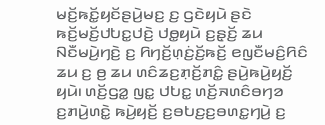ꤗꤢꤩ꤬ꤒꤢꤩ꤭ꤟꤢꤩꤔꤣꤧ꤬ꤗꤢ꤬ ꤢ꤬ ꤞꤢꤧꤟꤣꤧ ꤔꤢꤧ ꤒꤢꤩ꤬ꤗꤢꤩ꤬ꤓꤝꤢ꤭ꤓꤢꤧ꤬ ꤓꤥ꤭ꤟꤣꤧ ꤢ꤬ꤔ꤫ꤢꤩ꤬ ꤘꤣ ꤡꤢꤪꤗꤣꤧ꤬ꤚꤢꤧ꤬ ꤢ꤬ ꤖꤚꤢꤩ꤬ꤛ꤫ꤢꤦ꤬ꤢꤩ꤬ꤒꤢꤩ꤬ ꤕꤜꤢꤪꤗꤢꤨ꤬ꤖꤢꤨ ꤘꤣ ꤢ꤬ ꤥ꤬ ꤘꤣ ꤛꤢꤨꤘꤢ꤬ꤊ꤫ꤢꤩ꤬ꤊꤢꤨ꤭ ꤔꤣꤧ꤬ꤒꤣꤧ꤬ꤟꤢꤩ꤬ ꤟꤣꤧ꤯ ꤛꤢꤩ꤬ꤞꤤ꤭ ꤜꤢ꤭ ꤓꤝꤢ꤭ ꤛꤢꤩ꤬ꤏꤛꤢꤨꤋꤚꤤ ꤢ꤬ꤊꤣꤧ꤬ꤛꤢꤧ꤭ ꤒꤣꤧ꤬ꤟꤢꤩ꤬ ꤢ꤬ꤋꤝꤢ꤬ꤢ꤬ꤋꤛꤢ꤭ꤚꤣꤧ꤬ ꤢ꤬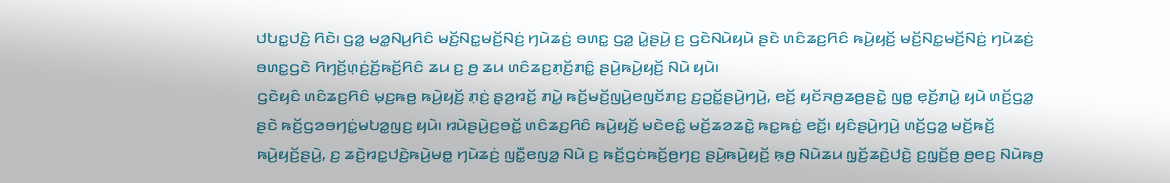ꤓꤝꤢ꤭ꤓꤢꤧ꤬ ꤖꤢꤧ꤯ ꤞꤤ꤭ ꤗꤤ꤭ꤡꤣ꤬ꤖꤢꤨ ꤗꤢꤩ꤬ꤡꤢ꤭ꤗꤢꤩ꤬ꤡꤢꤦ꤬ ꤚꤣꤧꤘꤢꤦ꤬ ꤋꤛꤢ꤭ ꤞꤤ꤭ ꤣꤧ꤭ꤔꤣꤧ꤬ ꤢ꤬ ꤞꤢꤧꤡꤣꤧꤟꤣꤧ ꤔꤢꤧ ꤛꤢꤨꤘꤢ꤬ꤖꤢꤨ ꤒꤣꤧ꤬ꤟꤢꤩ꤬ ꤗꤢꤩ꤬ꤡꤢ꤭ꤗꤢꤩ꤬ꤡꤢꤦ꤬ ꤚꤣꤧꤘꤢꤦ꤬ ꤋꤛꤢ꤭ꤞꤢꤧ ꤖꤚꤢꤩ꤬ꤛ꤫ꤢꤦ꤬ꤢꤩ꤬ꤒꤢꤩ꤬ꤖꤢꤨ ꤘꤣ ꤢ꤬ ꤥ꤬ ꤘꤣ ꤛꤢꤨꤘꤢ꤬ꤊ꤫ꤢꤩ꤬ꤊꤢꤨ꤭ ꤔꤣꤧ꤬ꤒꤣꤧ꤬ꤟꤢꤩ꤬ ꤡꤣꤧ ꤟꤣꤧ꤯
ꤞꤢꤧꤟꤢꤨ ꤛꤢꤨꤘꤢ꤬ꤖꤢꤨ ꤗ꤫ꤢ꤬ꤒꤥ꤬ ꤒꤣꤧ꤬ꤟꤢꤩ꤬ ꤊ꤫ꤢꤦ꤬ ꤔ꤫ꤤ꤬ꤙꤢꤩ꤬ ꤊꤣꤧ꤭ ꤒꤢꤩ꤬ꤗꤢꤩ꤬ꤜꤣꤧ꤬ꤕꤜꤢꤩꤊꤢ꤬ ꤢ꤬ꤑꤢꤩ꤭ꤔꤣꤧ꤬ꤚꤣꤧ꤬, ꤕꤢꤩ꤬ ꤟꤢꤩꤏꤥ꤬ꤘꤥ꤬ꤔꤢꤧ꤭ ꤜꤥ꤭ ꤕ꤫ꤢꤩ꤬ꤊꤣꤧ꤭ ꤟꤣꤧ ꤛꤢꤩ꤬ꤞꤤ꤭ ꤔꤢꤧ ꤒꤢꤩ꤬ꤞꤤꤋꤚꤢꤦ꤭ꤗꤝꤤ꤭ꤜꤢ꤬ ꤟꤣꤧ꤯ ꤙꤣꤧꤔꤣꤧ꤬ꤢ꤬ꤋꤢꤩ꤭ ꤛꤢꤨꤘꤢ꤬ꤖꤢꤨ ꤒꤣꤧ꤬ꤟꤢꤩ꤬ ꤗꤢꤧꤕꤢꤨ꤭ ꤗꤢꤩ꤬ꤘꤤꤘꤢꤧ꤭ ꤒꤢ꤭ꤒꤢꤦ꤭ ꤕꤢꤩ꤬꤯ ꤟꤢꤨꤔꤣꤧ꤬ꤚꤣꤧ꤬ ꤛꤢꤩ꤬ꤞꤤ꤭ ꤗꤢꤩ꤬ꤒꤢꤩ꤬ ꤒꤣꤧ꤬ꤟꤢꤩ꤬ꤔꤣꤧ꤬, ꤢ꤬ ꤘꤢꤧ꤬ꤙꤢ꤭ꤓꤢꤧ꤬ꤒꤣꤧ꤬ꤗꤥ꤭ ꤚꤣꤧꤘꤢꤦ꤬ ꤜꤢꤪ꤭ꤕꤜꤤ꤭ ꤡꤣꤧ ꤢ꤬ ꤒꤢꤩ꤬ꤞꤢꤦꤒꤢꤩ꤬ꤥ꤬ꤚꤢ꤬ ꤔꤣꤧ꤬ꤒꤣꤧ꤬ꤟꤢꤩ꤬ ꤒ꤫ꤥ꤬ ꤡꤣꤧꤘꤣ ꤜ꤫ꤢꤩ꤬ꤘꤢꤧ꤬ꤓꤢꤧ꤬ ꤢ꤬ꤜ꤫ꤢꤩ꤬ꤥ꤬ ꤥ꤬ꤕꤢ꤬ ꤡꤣꤧꤒꤥ꤬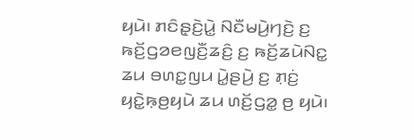ꤟꤣꤧ꤯ ꤊꤢꤨꤔ꤫ꤢꤧ꤬ꤣꤧ꤭ ꤡꤢꤪꤗꤣꤧ꤬ꤚꤢꤧ꤬ ꤢ꤬ ꤒꤢꤩ꤬ꤞꤤꤕꤜꤢꤪ꤬ꤘꤢꤨ꤬ ꤢ꤬ ꤒꤢꤩ꤬ꤘꤣꤧꤡꤢ꤭ ꤘꤣ ꤋꤛꤢ꤭ꤜꤣ ꤣꤧ꤭ꤔꤣꤧ꤬ ꤢ꤬ ꤊ꤫ꤢꤦ꤬ ꤟꤢꤧ꤭ꤒ꤫ꤥ꤬ꤟꤣꤧ ꤘꤣ ꤛꤢꤩ꤬ꤞꤤ꤭ ꤥ꤬ ꤟꤣꤧ꤯